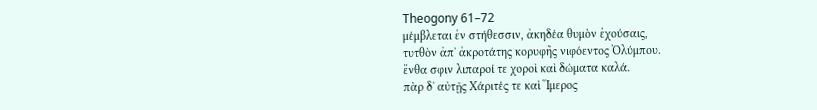Theogony 61–72
μέμβλεται ἐν στήθεσσιν, ἀκηδέα θυμὸν ἐχούσαις,
τυτθὸν ἀπʼ ἀκροτάτης κορυφῆς νιφόεντος Ὀλύμπου.
ἔνθα σφιν λιπαροί τε χοροὶ καὶ δώματα καλά.
πὰρ δʼ αὐτῇς Χάριτές τε καὶ Ἵμερος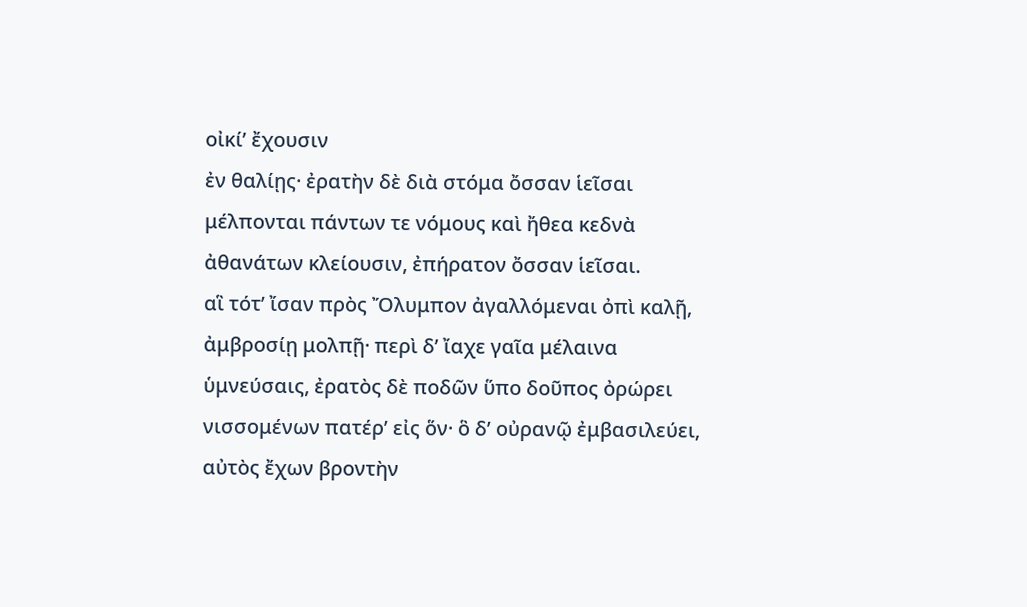οἰκίʼ ἔχουσιν
ἐν θαλίῃς· ἐρατὴν δὲ διὰ στόμα ὄσσαν ἱεῖσαι
μέλπονται πάντων τε νόμους καὶ ἤθεα κεδνὰ
ἀθανάτων κλείουσιν, ἐπήρατον ὄσσαν ἱεῖσαι.
αἳ τότʼ ἴσαν πρὸς Ὄλυμπον ἀγαλλόμεναι ὀπὶ καλῇ,
ἀμβροσίῃ μολπῇ· περὶ δʼ ἴαχε γαῖα μέλαινα
ὑμνεύσαις, ἐρατὸς δὲ ποδῶν ὕπο δοῦπος ὀρώρει
νισσομένων πατέρʼ εἰς ὅν· ὃ δʼ οὐρανῷ ἐμβασιλεύει,
αὐτὸς ἔχων βροντὴν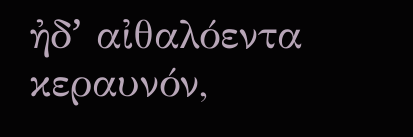ἠδʼ αἰθαλόεντα κεραυνόν,